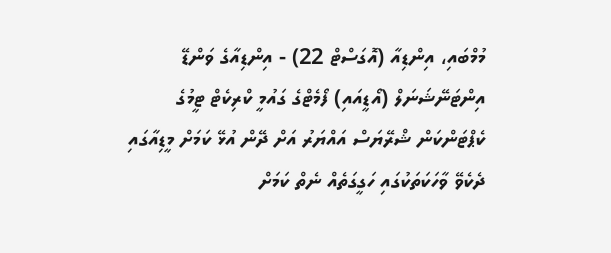މުމްބައި، އިންޑިއާ (އޮގަސްޓް 22) - އިންޑިއާގެ ވަންޑޭ އިންޓަނޭޝަނަލް (އޯޑީއައި) ފޯމެޓްގެ ގައުމީ ކްރިކެޓް ޓީމުގެ ކެޕްޓަންކަން ޝްރޭޔަސް އައްޔަރު އަށް ދޭން އުޅޭ ކަމަށް މީޑިއާގައި ދެކެވޭ ވާހަކަތަކުގައި ހަގީގަތެއް ނެތް ކަމަށް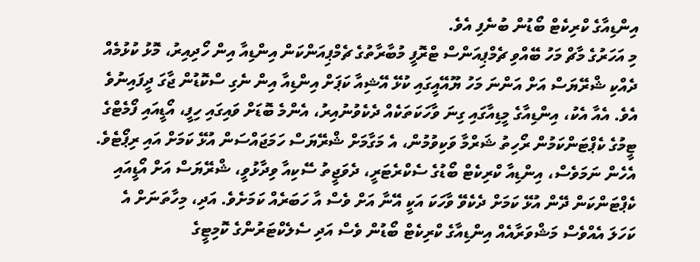އިންޑިއާގެ ކްރިކެޓް ބޯޑުން ބުނެފި އެވެ.
މި އަހަރުގެ މާޗް މަހު ބޭއްވި ޗެމްޕިއަންސް ޓްރޮފީ މުބާރާތުގެ ޗެމްޕިއަންކަން އިންޑިއާ އިން ހޯދިއިރު، މޮޅު ކުޅުމެއް ދެއްކި ޝްރޭޔަސް އަށް އަންނަ މަހު ޔޫއޭއީގައި ކުޅޭ އޭޝިއާ ކަޕަށް އިންޑިއާ އިން ނެގި ސްކޮޑުން ޖާގަ ދީފައިނުވެ އެވެ. އެއާ އެކު، އިންޑިއާގެ މީޑިއާގައި ގިނަ ވާހަކަތަކެއް ދެކެވުނުއިރު، އެންމެ ބޮޑަށް ވައިގައި ހިފީ، އޯޑީއައި ފޯމެޓްގެ ޓީމުގެ ކެޕްޓަންކަމުން ރޯހިތު ޝަރްމާ ވަކިވުމުން، އެ މަގާމަށް ޝްރޭޔަސް ހަމަޖައްސަން އުޅޭ ކަމަށް އައި ރިޕޯޓެވެ.
އެހެން ނަމަވެސް، އިންޑިއާ ކްރިކެޓް ބޯޑުގެ ސެކްރެޓަރީ، ދެވަޖީތު ސޭކިއާ ވިދާޅުވީ، ޝްރޭޔަސް އަށް އޯޑީއައި ކެޕްޓަންކަން ދޭން އުޅޭ ކަމަށް ދެކެވޭ ވާހަކަ އަކީ އޭނާ އަށް ވެސް އާ ހަބަރެއް ކަމަށެވެ. އަދި، މިހާތަނަށް އެ ކަހަލަ އެއްވެސް މަޝްވަރާއެއް އިންޑިއާގެ ކްރިކެޓް ބޯޑުން ވެސް އަދި ސެލެކްޓަރުންގެ ކޮމިޓީގެ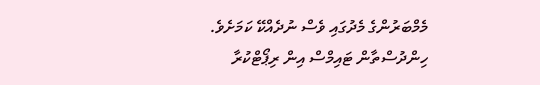މެމްބަރުންގެ މެދުގައި ވެސް ނުދެއްކޭ ކަމަށެވެ.
ހިންދުސްތާން ޓައިމްސް އިން ރިޕޯޓްކުރާ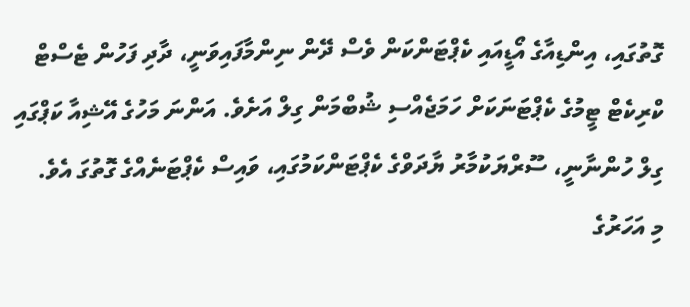ގޮތުގައި، އިންޑިއާގެ އޯޑީއައި ކެޕްޓަންކަން ވެސް ދޭން ނިންމާފައިވަނީ، ދާދި ފަހުން ޓެސްޓް ކްރިކެޓް ޓީމުގެ ކެޕްޓަނަކަށް ހަމަޖެއްސި ޝުބްމަން ގިލް އަށެވެ. އަންނަ މަހުގެ އޭޝިއާ ކަޕްގައި ގިލް ހުންނާނީ، ސޫރްޔަކުމާރު ޔާދަވްގެ ކެޕްޓަންކަމުގައި، ވައިސް ކެޕްޓަނެއްގެ ގޮތުގަ އެވެ.
މި އަހަރުގެ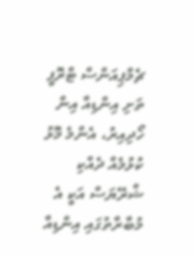ޗެމްޕިއަންސް ޓްރޮފީ ތަށި އިންޑިއާ އިން ހޯދިއިރު، އެންމެ މޮޅު ކުޅުމެއް ދެއްކި ޝްރޭޔަސް އަކީ އެ މުބާރާތުގައި އިންޑިއާ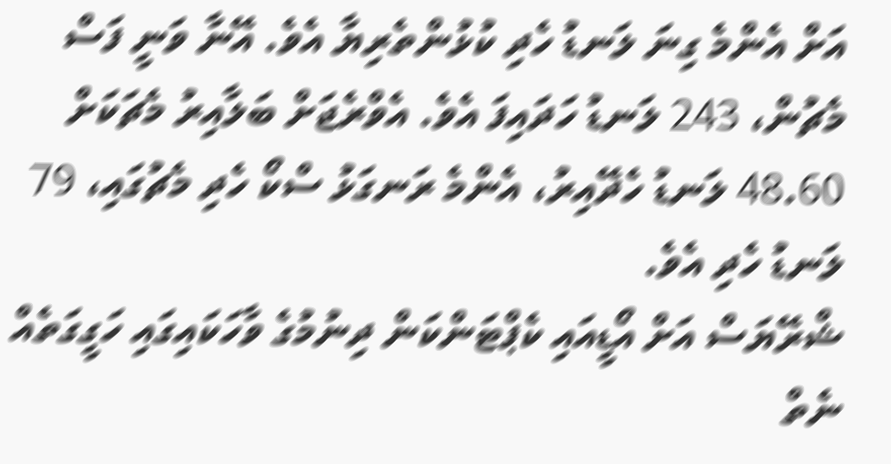އަށް އެންމެ ގިނަ ލަނޑު ހެދި ކުޅުންތެރިޔާ އެވެ. އޭނާ ވަނީ ފަސް މެޗުން، 243 ލަނޑު ހަދައިފަ އެވެ. އެވްރެޖަށް ބަލާއިރު މެޗަކަށް 48.60 ލަނޑު ހެދޭއިރު، އެންމެ ރަނގަޅު ސްކޯ ހެދި މެޗުގައި، 79 ލަނޑު ހެދި އެވެ.
ޝްރޭޔަސް އަށް އޯޑީއައި ކެޕްޓަންކަން ދިނުމުގެ ވާހަކައިގައި ހަގީގަތެއް ނެތް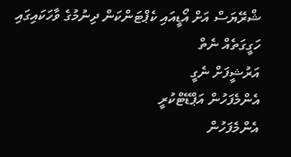ޝްރޭޔަސް އަށް އޯޑީއައި ކެޕްޓަންކަން ދިނުމުގެ ވާހަކައިގައި ހަގީގަތެއް ނެތް
އަރުޝީފަށް ނެގީ
އެންމެފަހުން އަޕްޑޭޓްކުރީ
އެންމެފަހުން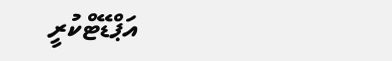އަޕްޑޭޓްކުރީ